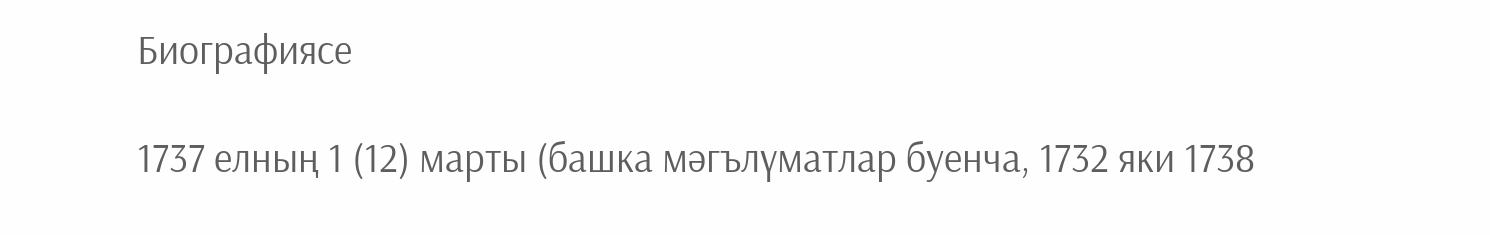Биографиясе

1737 елның 1 (12) марты (башка мәгълүматлар буенча, 1732 яки 1738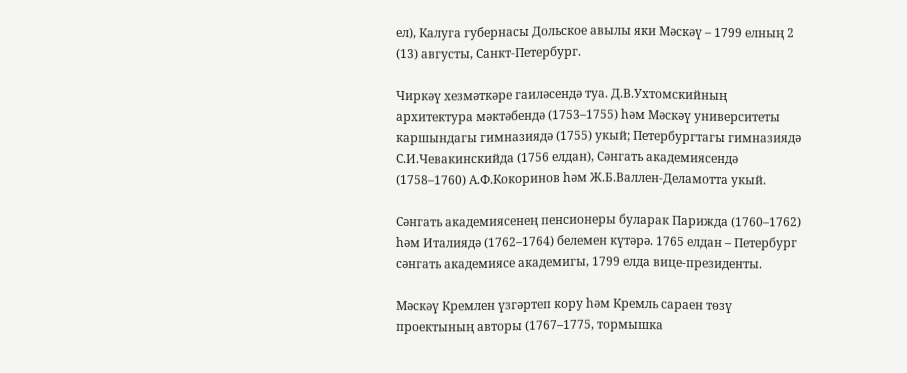ел), Калуга губернасы Дольское авылы яки Мәскәү – 1799 елның 2 (13) августы, Санкт-Петербург.

Чиркәү хезмәткәре гаиләсендә туа. Д.В.Ухтомскийның архитектура мәктәбендә (1753–1755) һәм Мәскәү университеты каршындагы гимназиядә (1755) укый; Петербургтагы гимназиядә С.И.Чевакинскийда (1756 елдан), Сәнгать академиясендә (1758–1760) А.Ф.Кокоринов һәм Ж.Б.Валлен-Деламотта укый.

Сәнгать академиясенең пенсионеры буларак Парижда (1760–1762) һәм Италиядә (1762–1764) белемен күтәрә. 1765 елдан – Петербург сәнгать академиясе академигы, 1799 елда вице-президенты.

Мәскәү Кремлен үзгәртеп кору һәм Кремль сараен төзү проектының авторы (1767–1775, тормышка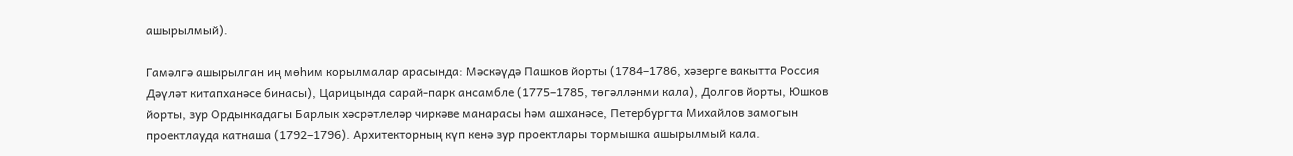ашырылмый).

Гамәлгә ашырылган иң мөһим корылмалар арасында: Мәскәүдә Пашков йорты (1784–1786, хәзерге вакытта Россия Дәүләт китапханәсе бинасы), Царицында сарай-парк ансамбле (1775–1785, төгәлләнми кала), Долгов йорты, Юшков йорты, зур Ордынкадагы Барлык хәсрәтлеләр чиркәве манарасы һәм ашханәсе, Петербургта Михайлов замогын проектлауда катнаша (1792–1796). Архитекторның күп кенә зур проектлары тормышка ашырылмый кала.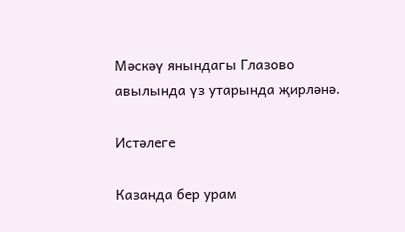Мәскәү янындагы Глазово авылында үз утарында җирләнә.

Истәлеге

Казанда бер урам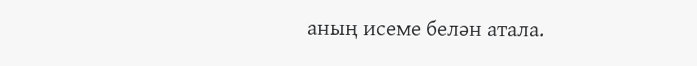аның исеме белән атала.